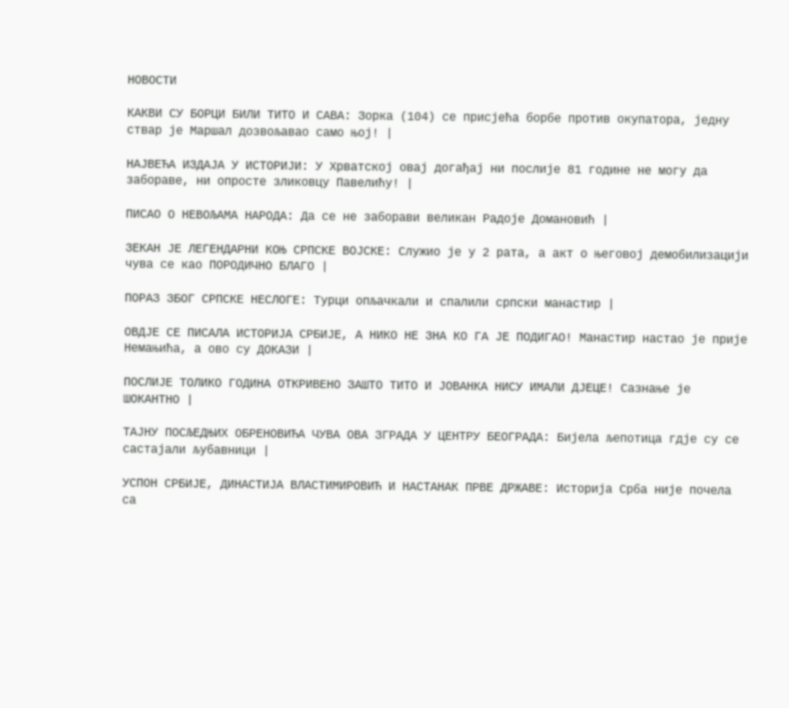НОВОСТИ

КАКВИ СУ БОРЦИ БИЛИ ТИТО И САВА: Зорка (104) се присјећа борбе против окупатора, једну ствар је Маршал дозвољавао само њој! |

НАЈВЕЋА ИЗДАЈА У ИСТОРИЈИ: У Хрватској овај догађај ни послије 81 године не могу да забораве, ни опросте зликовцу Павелићу! |

ПИСАО О НЕВОЉАМА НАРОДА: Да се не заборави великан Радоје Домановић |

ЗЕКАН ЈЕ ЛЕГЕНДАРНИ КОЊ СРПСКЕ ВОЈСКЕ: Служио је у 2 рата, а акт о његовој демобилизацији чува се као ПОРОДИЧНО БЛАГО |

ПОРАЗ ЗБОГ СРПСКЕ НЕСЛОГЕ: Турци опљачкали и спалили српски манастир |

ОВДЈЕ СЕ ПИСАЛА ИСТОРИЈА СРБИЈЕ, А НИКО НЕ ЗНА КО ГА ЈЕ ПОДИГАО! Манастир настао је прије Немањића, а ово су ДОКАЗИ |

ПОСЛИЈЕ ТОЛИКО ГОДИНА ОТКРИВЕНО ЗАШТО ТИТО И ЈОВАНКА НИСУ ИМАЛИ ДЈЕЦЕ! Сазнање је ШОКАНТНО |

ТАЈНУ ПОСЉЕДЊИХ ОБРЕНОВИЋА ЧУВА ОВА ЗГРАДА У ЦЕНТРУ БЕОГРАДА: Бијела љепотица гдје су се састајали љубавници |

УСПОН СРБИЈЕ, ДИНАСТИЈА ВЛАСТИМИРОВИЋ И НАСТАНАК ПРВЕ ДРЖАВЕ: Историја Срба није почела са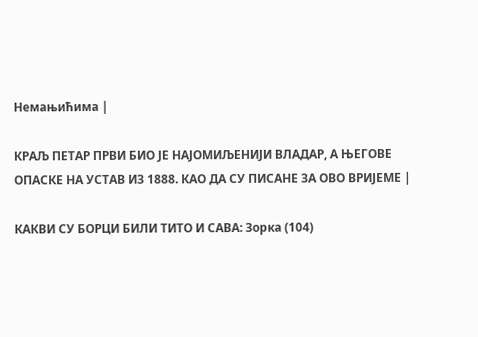Немањићима |

КРАЉ ПЕТАР ПРВИ БИО ЈЕ НАЈОМИЉЕНИЈИ ВЛАДАР, А ЊЕГОВЕ ОПАСКЕ НА УСТАВ ИЗ 1888. КАО ДА СУ ПИСАНЕ ЗА ОВО ВРИЈЕМЕ |

КАКВИ СУ БОРЦИ БИЛИ ТИТО И САВА: Зорка (104)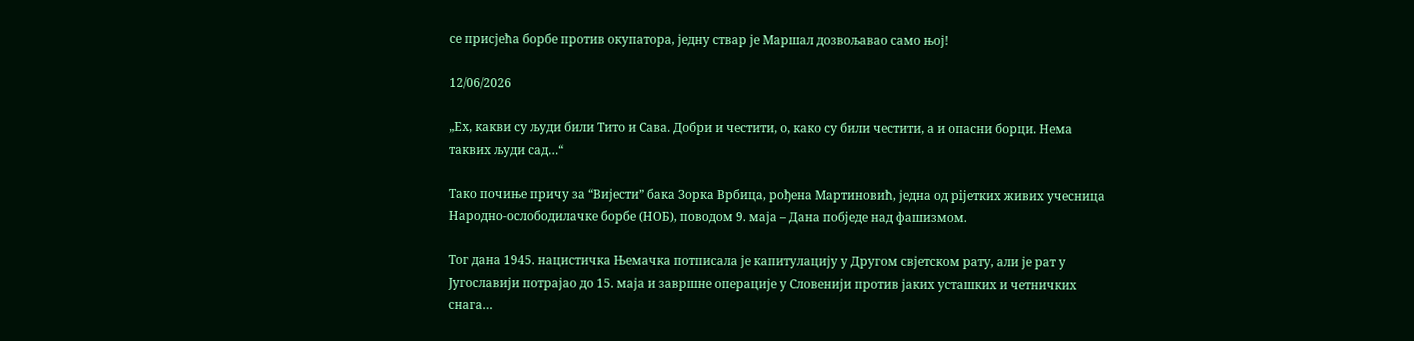се присјећа борбе против окупатора, једну ствар је Маршал дозвољавао само њој!

12/06/2026

„Ех, какви су људи били Тито и Сава. Добри и честити, о, како су били честити, а и опасни борци. Нема таквих људи сад…“

Тако почиње причу за “Вијести” бака Зорка Врбица, рођена Мартиновић, једна од рijетких живих учесница Народно-ослободилачке борбе (НОБ), поводом 9. маја – Дана побjеде над фашизмом.

Тог дана 1945. нацистичка Њемачка потписала је капитулацију у Другом свјетском рату, али је рат у Југославији потрајао до 15. маја и завршне операције у Словенији против јаких усташких и четничких снага…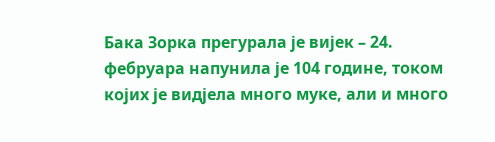Бака Зорка прегурала је вијек – 24. фебруара напунила је 104 године, током којих је видјела много муке, али и много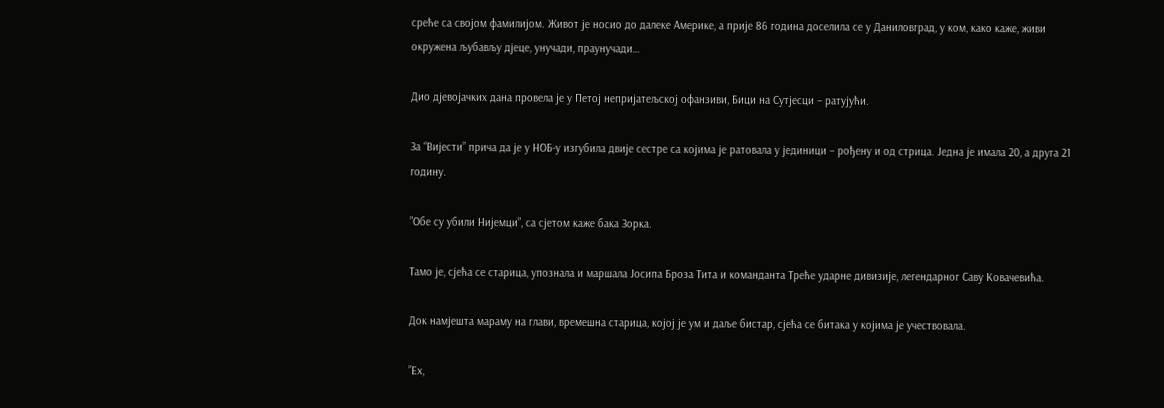среће са својом фамилијом. Живот је носио до далеке Америке, а прије 86 година доселила се у Даниловград, у ком, како каже, живи окружена љубављу дјеце, унучади, праунучади…

Дио дјевојачких дана провела је у Петој непријатељској офанзиви, Бици на Сутјесци – ратујући.

За “Вијести” прича да је у НОБ-у изгубила двије сестре са којима је ратовала у јединици – рођену и од стрица. Једна је имала 20, а друга 21 годину.

”Обе су убили Нијемци”, са сјетом каже бака Зорка.

Тамо је, сјећа се старица, упознала и маршала Јосипа Броза Тита и команданта Треће ударне дивизије, легендарног Саву Ковачевића.

Док намјешта мараму на глави, времешна старица, којој је ум и даље бистар, сјећа се битака у којима је учествовала.

”Ех,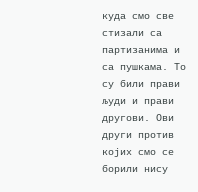куда смо све стизали са партизанима и са пушкама. То су били прави људи и прави другови. Ови други против којих смо се борили нису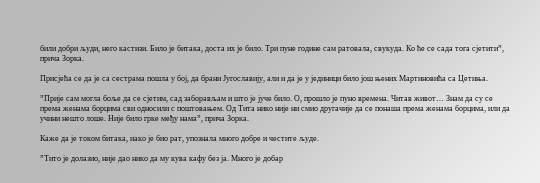били добри људи, него кастизи. Било је битака, доста их је било. Три пуне године сам ратовала, свукуда. Ко ће се сада тога сјетити”, прича Зорка.

Присјећа се да је са сестрама пошла у бој, да брани Југославију, али и да је у јединици било још њених Мартиновића са Цетиња.

”Прије сам могла боље да се сјетим, сад заборављам и што је јуче било. О, прошло је пуно времена. Читав живот… Знам да су се према женама борцима сви односили с поштовањем. Од Тита нико није ни смио другачије да се понаша према женама борцима, или да учини нешто лоше. Није било грке међу нама”, прича Зорка.

Каже да је током битака, иако је био рат, упознала много добре и честите људе.

”Тито је долазио, није дао нико да му кува кафу без ја. Много је добар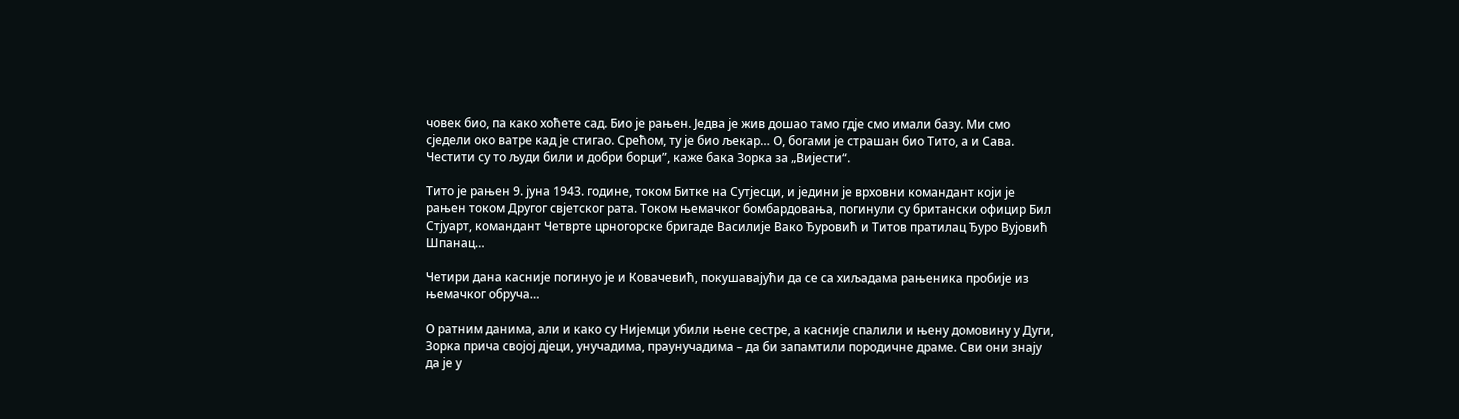човек био, па како хоћете сад. Био је рањен. Једва је жив дошао тамо гдје смо имали базу. Ми смо сједели око ватре кад је стигао. Срећом, ту је био љекар… О, богами је страшан био Тито, а и Сава. Честити су то људи били и добри борци”, каже бака Зорка за „Вијести“.

Тито је рањен 9. јуна 1943. године, током Битке на Сутјесци, и једини је врховни командант који је рањен током Другог свјетског рата. Током њемачког бомбардовања, погинули су британски официр Бил Стјуарт, командант Четврте црногорске бригаде Василије Вако Ђуровић и Титов пратилац Ђуро Вујовић Шпанац…

Четири дана касније погинуо је и Ковачевић, покушавајући да се са хиљадама рањеника пробије из њемачког обруча…

О ратним данима, али и како су Нијемци убили њене сестре, а касније спалили и њену домовину у Дуги, Зорка прича својој дјеци, унучадима, праунучадима – да би запамтили породичне драме. Сви они знају да је у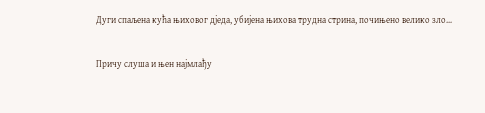Дуги спаљена кућа њиховог дједа, убијена њихова трудна стрина, почињено велико зло…

Причу слуша и њен најмлађу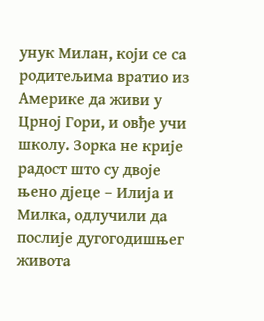унук Милан, који се са родитељима вратио из Америке да живи у Црној Гори, и овђе учи школу. Зорка не крије радост што су двоје њено дјеце – Илија и Милка, одлучили да послије дугогодишњег живота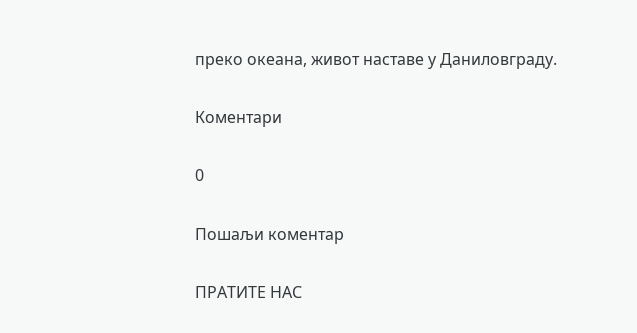преко океана, живот наставе у Даниловграду.

Коментари

0

Пошаљи коментар

ПРАТИТЕ НАС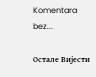Komentara bez...

Остале Вијести